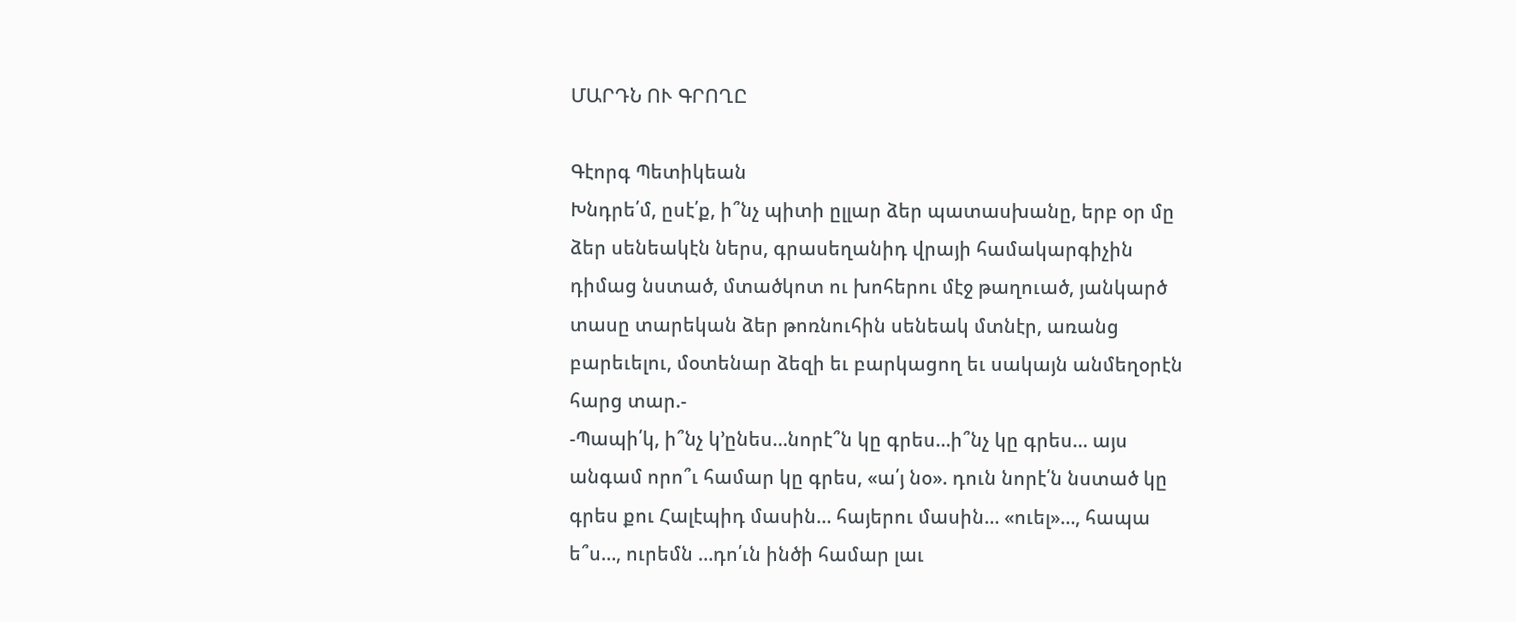ՄԱՐԴՆ ՈՒ ԳՐՈՂԸ

Գէորգ Պետիկեան
Խնդրե՛մ, ըսէ՛ք, ի՞նչ պիտի ըլլար ձեր պատասխանը, երբ օր մը ձեր սենեակէն ներս, գրասեղանիդ վրայի համակարգիչին դիմաց նստած, մտածկոտ ու խոհերու մէջ թաղուած, յանկարծ տասը տարեկան ձեր թոռնուհին սենեակ մտնէր, առանց բարեւելու, մօտենար ձեզի եւ բարկացող եւ սակայն անմեղօրէն հարց տար.-
-Պապի՛կ, ի՞նչ կ’ընես…նորէ՞ն կը գրես…ի՞նչ կը գրես… այս անգամ որո՞ւ համար կը գրես, «ա՛յ նօ». դուն նորէ՛ն նստած կը գրես քու Հալէպիդ մասին… հայերու մասին… «ուել»…, հապա ե՞ս…, ուրեմն …դո՛ւն ինծի համար լաւ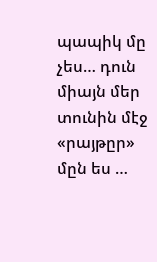պապիկ մը չես… դուն միայն մեր տունին մէջ «րայթըր» մըն ես …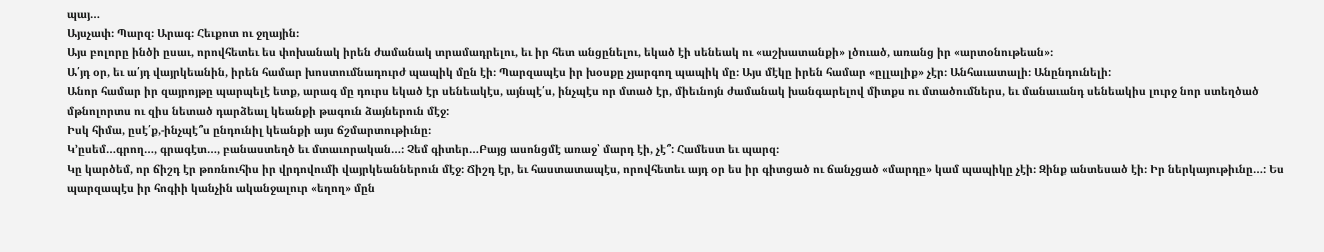պայ…
Այսչափ։ Պարզ։ Արագ։ Հեւքոտ ու ջղային։
Այս բոլորը ինծի ըսաւ, որովհետեւ ես փոխանակ իրեն ժամանակ տրամադրելու, եւ իր հետ անցընելու, եկած էի սենեակ ու «աշխատանքի» լծուած, առանց իր «արտօնութեան»։
Ա՛յդ օր, եւ ա՛յդ վայրկեանին, իրեն համար խոստումնադուրժ պապիկ մըն էի։ Պարզապէս իր խօսքը չյարգող պապիկ մը։ Այս մէկը իրեն համար «ըլլալիք» չէր։ Անհաւատալի։ Անընդունելի:
Անոր համար իր զայրոյթը պարպելէ ետք, արագ մը դուրս եկած էր սենեակէս, այնպէ՛ս, ինչպէս որ մտած էր, միեւնոյն ժամանակ խանգարելով միտքս ու մտածումներս, եւ մանաւանդ սենեակիս լուրջ նոր ստեղծած մթնոլորտս ու զիս նետած դարձեալ կեանքի թագուն ձայներուն մէջ:
Իսկ հիմա, ըսէ՛ք,-ինչպէ՞ս ընդունիլ կեանքի այս ճշմարտութիւնը։
Կ’ըսեմ…գրող…, գրագէտ…, բանաստեղծ եւ մտաւորական…։ Չեմ գիտեր…Բայց ասոնցմէ առաջ՝ մարդ էի, չէ՞: Համեստ եւ պարզ։
Կը կարծեմ, որ ճիշդ էր թոռնուհիս իր վրդովումի վայրկեաններուն մէջ։ Ճիշդ էր, եւ հաստատապէս, որովհետեւ այդ օր ես իր գիտցած ու ճանչցած «մարդը» կամ պապիկը չէի։ Զինք անտեսած էի։ Իր ներկայութիւնը…: Ես պարզապէս իր հոգիի կանչին ականջալուր «եղող» մըն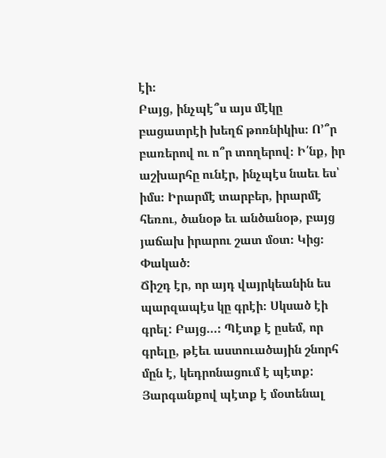էի։
Բայց, ինչպէ՞ս այս մէկը բացատրէի խեղճ թոռնիկիս։ Ո՚՞ր բառերով ու ո՞ր տողերով։ Ի՛նք, իր աշխարհը ունէր, ինչպէս նաեւ ես՝ իմս։ Իրարմէ տարբեր, իրարմէ հեռու, ծանօթ եւ անծանօթ, բայց յաճախ իրարու շատ մօտ։ Կից։ Փակած։
Ճիշդ էր, որ այդ վայրկեանին ես պարզապէս կը գրէի։ Սկսած էի գրել: Բայց…։ Պէտք է ըսեմ, որ գրելը, թէեւ աստուածային շնորհ մըն է, կեդրոնացում է պէտք: Յարգանքով պէտք է մօտենալ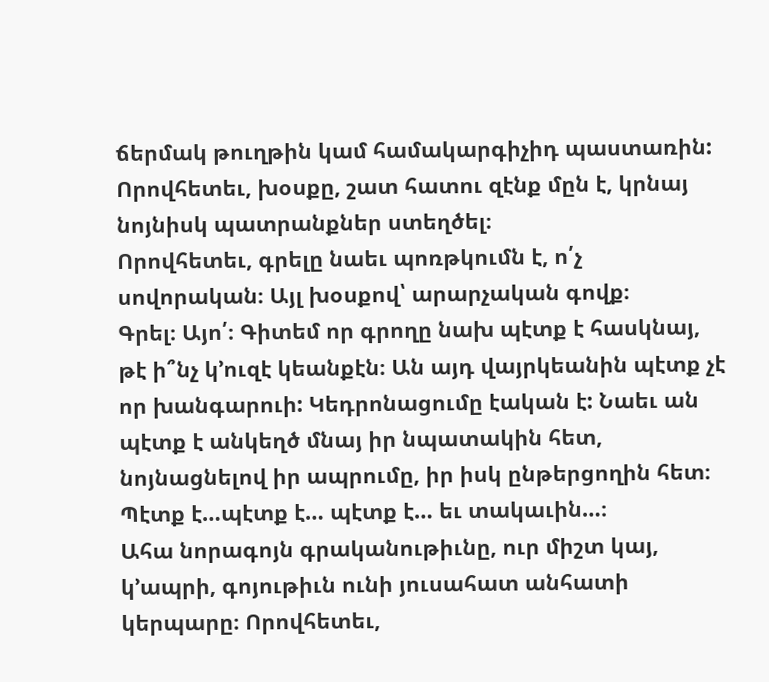ճերմակ թուղթին կամ համակարգիչիդ պաստառին: Որովհետեւ, խօսքը, շատ հատու զէնք մըն է, կրնայ նոյնիսկ պատրանքներ ստեղծել։
Որովհետեւ, գրելը նաեւ պոռթկումն է, ո՛չ սովորական։ Այլ խօսքով՝ արարչական գովք։
Գրել։ Այո՛։ Գիտեմ որ գրողը նախ պէտք է հասկնայ, թէ ի՞նչ կ’ուզէ կեանքէն։ Ան այդ վայրկեանին պէտք չէ որ խանգարուի: Կեդրոնացումը էական է: Նաեւ ան պէտք է անկեղծ մնայ իր նպատակին հետ, նոյնացնելով իր ապրումը, իր իսկ ընթերցողին հետ։
Պէտք է…պէտք է… պէտք է… եւ տակաւին…։
Ահա նորագոյն գրականութիւնը, ուր միշտ կայ, կ’ապրի, գոյութիւն ունի յուսահատ անհատի կերպարը։ Որովհետեւ,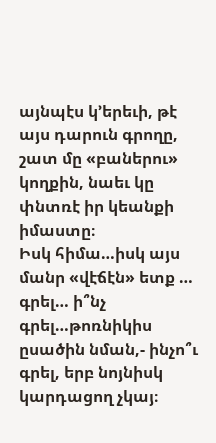այնպէս կ’երեւի, թէ այս դարուն գրողը, շատ մը «բաներու» կողքին, նաեւ կը փնտռէ իր կեանքի իմաստը։
Իսկ հիմա…իսկ այս մանր «վէճէն» ետք … գրել… ի՞նչ գրել…թոռնիկիս ըսածին նման,- ինչո՞ւ գրել, երբ նոյնիսկ կարդացող չկայ։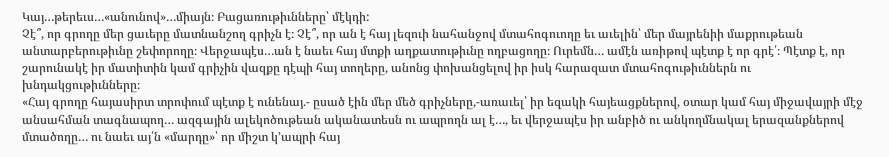Կայ…թերեւս…«անունով»…միայն։ Բացառութիւնները՝ մէկդի:
Չէ՞, որ գրողը մեր ցաւերը մատնանշող գրիչն է։ Չէ՞, որ ան է հայ լեզուի նահանջով մտահոգուողը եւ աւելին՝ մեր մայրենիի մաքրութեան անտարբերութիւնը շեփորողը։ Վերջապէս…ան է նաեւ հայ մտքի աղքատութիւնը ողբացողը։ Ուրեմն… ամէն առիթով պէտք է որ գրէ՛։ Պէտք է, որ շարունակէ իր մատիտին կամ գրիչին վազքը դէպի հայ տողերը, անոնց փոխանցելով իր իսկ հարազատ մտահոգութիւններն ու խնդակցութիւնները։
«Հայ գրողը հայասիրտ տրոփում պէտք է ունենայ.- ըսած էին մեր մեծ գրիչները,-առաւել՝ իր եզակի հայեացքներով, օտար կամ հայ միջավայրի մէջ անսահման տագնապող… ազգային ալեկոծութեան ականատեսն ու ապրողն ալ է…, եւ վերջապէս իր անբիծ ու անկողմնակալ երազանքներով մտածողը… ու նաեւ այ՛ն «մարդը»՝ որ միշտ կ՚ապրի հայ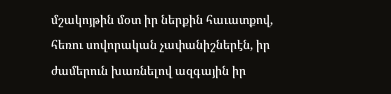մշակոյթին մօտ իր ներքին հաւատքով, հեռու սովորական չափանիշներէն, իր ժամերուն խառնելով ազգային իր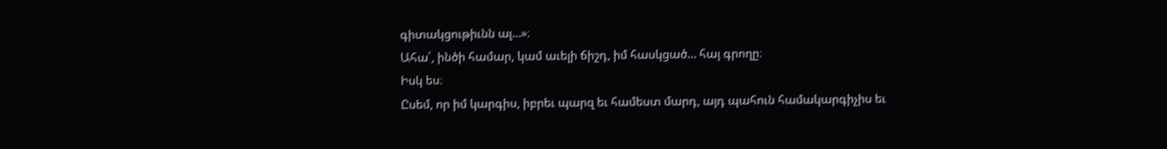գիտակցութիւնն ալ…»։
Ահա՛, ինծի համար, կամ աւելի ճիշդ, իմ հասկցած… հայ գրողը։
Իսկ ես։
Ըսեմ, որ իմ կարգիս, իբրեւ պարզ եւ համեստ մարդ, այդ պահուն համակարգիչիս եւ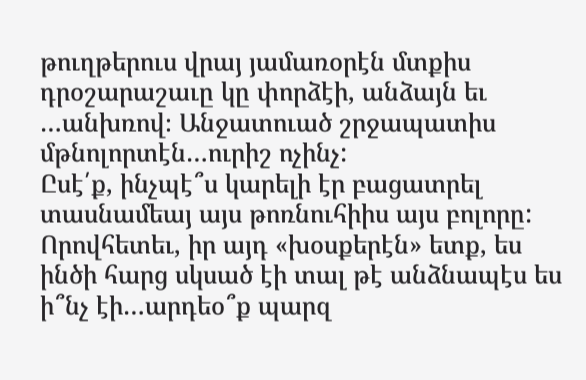թուղթերուս վրայ յամառօրէն մտքիս դրօշարաշաւը կը փորձէի, անձայն եւ …անխռով։ Անջատուած շրջապատիս մթնոլորտէն…ուրիշ ոչինչ:
Ըսէ՛ք, ինչպէ՞ս կարելի էր բացատրել տասնամեայ այս թոռնուհիիս այս բոլորը: Որովհետեւ, իր այդ «խօսքերէն» ետք, ես ինծի հարց սկսած էի տալ թէ անձնապէս ես ի՞նչ էի…արդեօ՞ք պարզ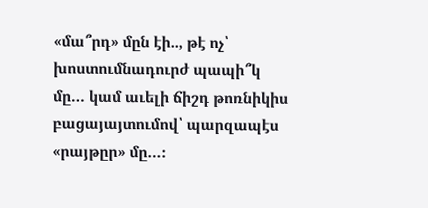«մա՞րդ» մըն էի.., թէ ոչ՝ խոստումնադուրժ պապի՞կ մը… կամ աւելի ճիշդ թոռնիկիս բացայայտումով՝ պարզապէս «րայթըր» մը…։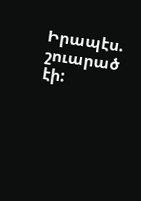Իրապէս. շուարած էի: